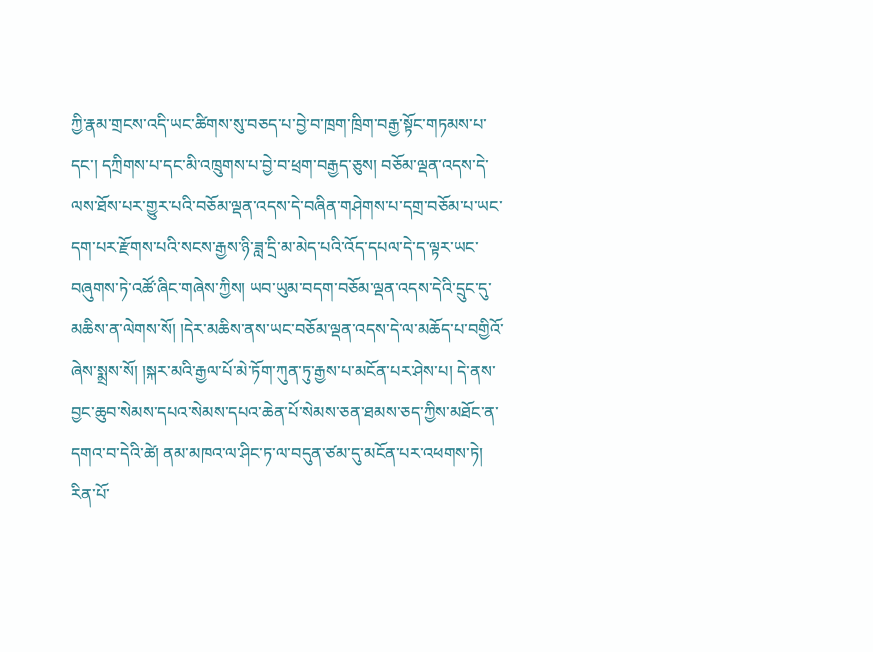ཀྱི་རྣམ་གྲངས་འདི་ཡང་ཚིགས་སུ་བཅད་པ་བྱེ་བ་ཁྲག་ཁྲིག་བརྒྱ་སྟོང་གཏམས་པ་དང་། དཀྲིགས་པ་དང་མི་འཁྲུགས་པ་བྱེ་བ་ཕྲག་བརྒྱད་ཅུས། བཅོམ་ལྡན་འདས་དེ་ལས་ཐོས་པར་གྱུར་པའི་བཅོམ་ལྡན་འདས་དེ་བཞིན་གཤེགས་པ་དགྲ་བཅོམ་པ་ཡང་དག་པར་རྫོགས་པའི་སངས་རྒྱས་ཉི་ཟླ་དྲི་མ་མེད་པའི་འོད་དཔལ་དེ་ད་ལྟར་ཡང་བཞུགས་ཏེ་འཚོ་ཞིང་གཞེས་ཀྱིས། ཡབ་ཡུམ་བདག་བཅོམ་ལྡན་འདས་དེའི་དྲུང་དུ་མཆིས་ན་ལེགས་སོ། །དེར་མཆིས་ནས་ཡང་བཅོམ་ལྡན་འདས་དེ་ལ་མཆོད་པ་བགྱིའོ་ཞེས་སྨྲས་སོ། །སྐར་མའི་རྒྱལ་པོ་མེ་ཏོག་ཀུན་ཏུ་རྒྱས་པ་མངོན་པར་ཤེས་པ། དེ་ནས་བྱང་ཆུབ་སེམས་དཔའ་སེམས་དཔའ་ཆེན་པོ་སེམས་ཅན་ཐམས་ཅད་ཀྱིས་མཐོང་ན་དགའ་བ་དེའི་ཚེ། ནམ་མཁའ་ལ་ཤིང་ཏ་ལ་བདུན་ཙམ་དུ་མངོན་པར་འཕགས་ཏེ། རིན་པོ་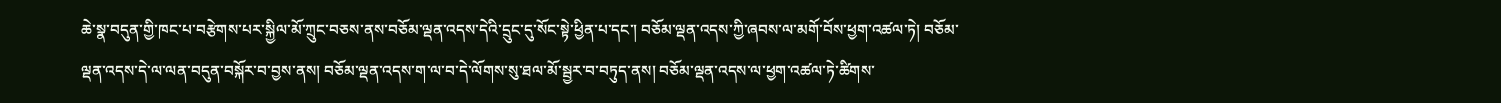ཆེ་སྣ་བདུན་གྱི་ཁང་པ་བརྩེགས་པར་སྐྱིལ་མོ་ཀྲུང་བཅས་ནས་བཅོམ་ལྡན་འདས་དེའི་དྲུང་དུ་སོང་སྟེ་ཕྱིན་པ་དང་། བཅོམ་ལྡན་འདས་ཀྱི་ཞབས་ལ་མགོ་བོས་ཕྱག་འཚལ་ཏེ། བཅོམ་ལྡན་འདས་དེ་ལ་ལན་བདུན་བསྐོར་བ་བྱས་ནས། བཅོམ་ལྡན་འདས་ག་ལ་བ་དེ་ལོགས་སུ་ཐལ་མོ་སྦྱར་བ་བཏུད་ནས། བཅོམ་ལྡན་འདས་ལ་ཕྱག་འཚལ་ཏེ་ཚིགས་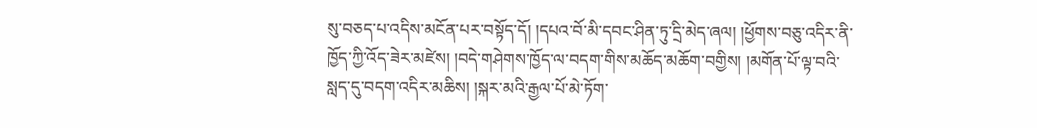སུ་བཅད་པ་འདིས་མངོན་པར་བསྟོད་དོ། །དཔའ་བོ་མི་དབང་ཤིན་ཏུ་དྲི་མེད་ཞལ། །ཕྱོགས་བཅུ་འདིར་ནི་ཁྱོད་ཀྱི་འོད་ཟེར་མཛེས། །བདེ་གཤེགས་ཁྱོད་ལ་བདག་གིས་མཆོད་མཆོག་བགྱིས། །མགོན་པོ་ལྟ་བའི་སླད་དུ་བདག་འདིར་མཆིས། །སྐར་མའི་རྒྱལ་པོ་མེ་ཏོག་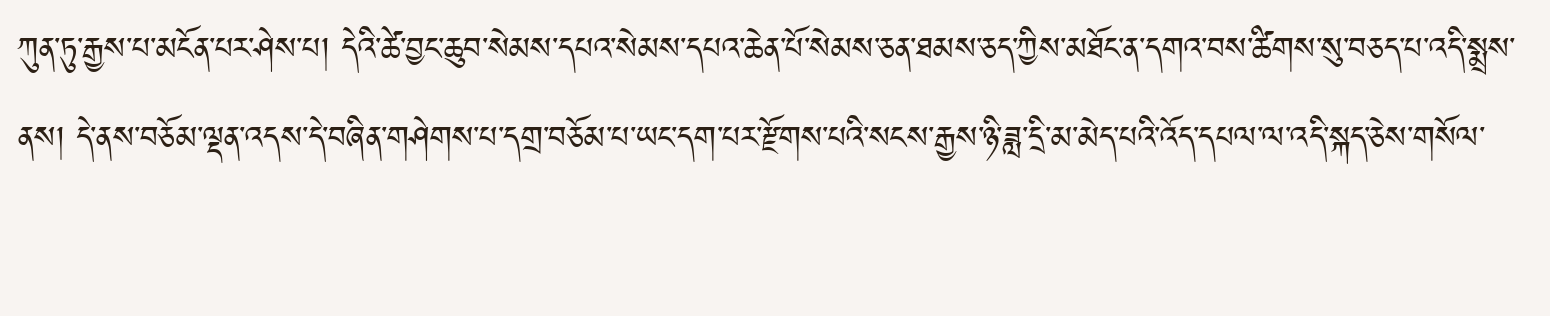ཀུན་ཏུ་རྒྱས་པ་མངོན་པར་ཤེས་པ། དེའི་ཚེ་བྱང་ཆུབ་སེམས་དཔའ་སེམས་དཔའ་ཆེན་པོ་སེམས་ཅན་ཐམས་ཅད་ཀྱིས་མཐོང་ན་དགའ་བས་ཚིགས་སུ་བཅད་པ་འདི་སྨྲས་ནས། དེ་ནས་བཅོམ་ལྡན་འདས་དེ་བཞིན་གཤེགས་པ་དགྲ་བཅོམ་པ་ཡང་དག་པར་རྫོགས་པའི་སངས་རྒྱས་ཉི་ཟླ་དྲི་མ་མེད་པའི་འོད་དཔལ་ལ་འདི་སྐད་ཅེས་གསོལ་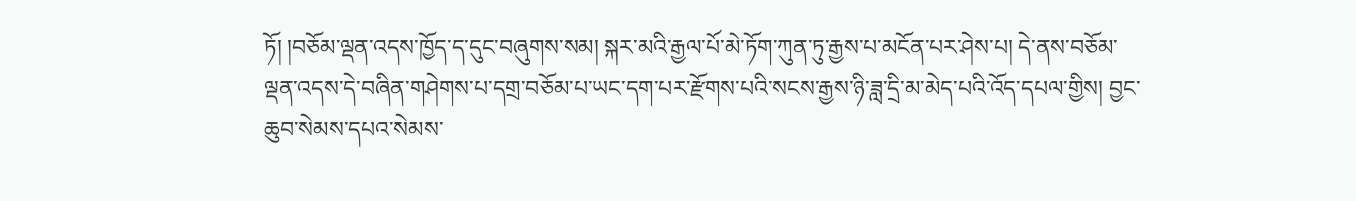ཏོ། །བཅོམ་ལྡན་འདས་ཁྱོད་ད་དུང་བཞུགས་སམ། སྐར་མའི་རྒྱལ་པོ་མེ་ཏོག་ཀུན་ཏུ་རྒྱས་པ་མངོན་པར་ཤེས་པ། དེ་ནས་བཅོམ་ལྡན་འདས་དེ་བཞིན་གཤེགས་པ་དགྲ་བཅོམ་པ་ཡང་དག་པར་རྫོགས་པའི་སངས་རྒྱས་ཉི་ཟླ་དྲི་མ་མེད་པའི་འོད་དཔལ་གྱིས། བྱང་ཆུབ་སེམས་དཔའ་སེམས་